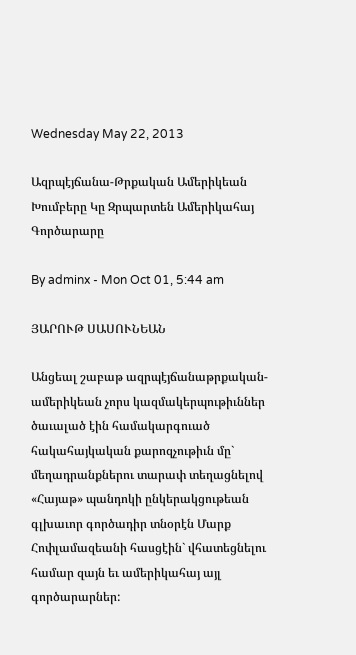Wednesday May 22, 2013

Ազրպէյճանա-Թրքական Ամերիկեան Խումբերը Կը Զրպարտեն Ամերիկահայ Գործարարը

By adminx - Mon Oct 01, 5:44 am

ՅԱՐՈՒԹ ՍԱՍՈՒՆԵԱՆ

Անցեալ շաբաթ ազրպէյճանաթրքական-ամերիկեան չորս կազմակերպութիւններ ծաւալած էին համակարգուած հակահայկական քարոզչութիւն մը` մեղադրանքներու տարափ տեղացնելով «Հայաթ» պանդոկի ընկերակցութեան գլխաւոր գործադիր տնօրէն Մարք Հոփլամազեանի հասցէին` վհատեցնելու համար զայն եւ ամերիկահայ այլ գործարարներ: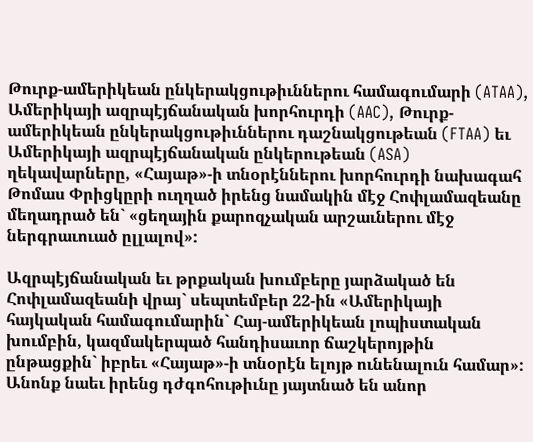Թուրք-ամերիկեան ընկերակցութիւններու համագումարի (ATAA), Ամերիկայի ազրպէյճանական խորհուրդի (AAC), Թուրք-ամերիկեան ընկերակցութիւններու դաշնակցութեան (FTAA) եւ Ամերիկայի ազրպէյճանական ընկերութեան (ASA) ղեկավարները, «Հայաթ»-ի տնօրէններու խորհուրդի նախագահ Թոմաս Փրիցկըրի ուղղած իրենց նամակին մէջ Հոփլամազեանը մեղադրած են` «ցեղային քարոզչական արշաւներու մէջ ներգրաւուած ըլլալով»:

Ազրպէյճանական եւ թրքական խումբերը յարձակած են Հոփլամազեանի վրայ` սեպտեմբեր 22-ին «Ամերիկայի հայկական համագումարին` Հայ-ամերիկեան լոպիստական խումբին, կազմակերպած հանդիսաւոր ճաշկերոյթին ընթացքին` իբրեւ «Հայաթ»-ի տնօրէն ելոյթ ունենալուն համար»: Անոնք նաեւ իրենց դժգոհութիւնը յայտնած են անոր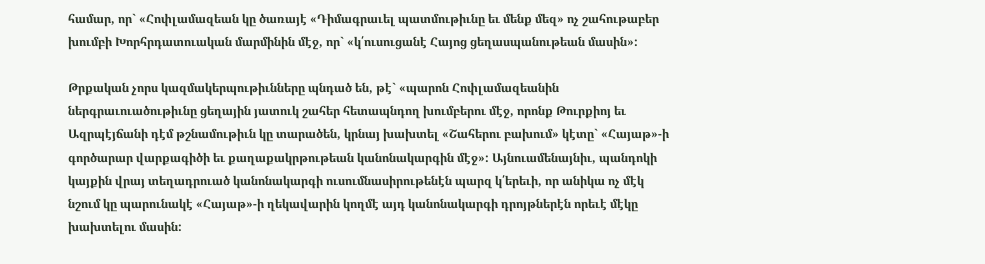համար, որ` «Հոփլամազեան կը ծառայէ «Դիմագրաւել պատմութիւնը եւ մենք մեզ» ոչ շահութաբեր խումբի Խորհրդատուական մարմինին մէջ, որ` «կ՛ուսուցանէ Հայոց ցեղասպանութեան մասին»:

Թրքական չորս կազմակերպութիւնները պնդած են, թէ` «պարոն Հոփլամազեանին ներգրաւուածութիւնը ցեղային յատուկ շահեր հետապնդող խումբերու մէջ, որոնք Թուրքիոյ եւ Ազրպէյճանի դէմ թշնամութիւն կը տարածեն, կրնայ խախտել «Շահերու բախում» կէտը` «Հայաթ»-ի գործարար վարքագիծի եւ քաղաքակրթութեան կանոնակարգին մէջ»: Այնուամենայնիւ, պանդոկի կայքին վրայ տեղադրուած կանոնակարգի ուսումնասիրութենէն պարզ կ՛երեւի, որ անիկա ոչ մէկ նշում կը պարունակէ «Հայաթ»-ի ղեկավարին կողմէ այդ կանոնակարգի դրոյթներէն որեւէ մէկը խախտելու մասին: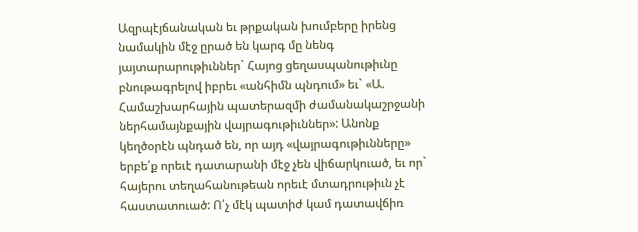Ազրպէյճանական եւ թրքական խումբերը իրենց նամակին մէջ ըրած են կարգ մը նենգ յայտարարութիւններ` Հայոց ցեղասպանութիւնը բնութագրելով իբրեւ «անհիմն պնդում» եւ` «Ա. Համաշխարհային պատերազմի ժամանակաշրջանի ներհամայնքային վայրագութիւններ»: Անոնք կեղծօրէն պնդած են, որ այդ «վայրագութիւնները» երբե՛ք որեւէ դատարանի մէջ չեն վիճարկուած, եւ որ` հայերու տեղահանութեան որեւէ մտադրութիւն չէ հաստատուած: Ո՛չ մէկ պատիժ կամ դատավճիռ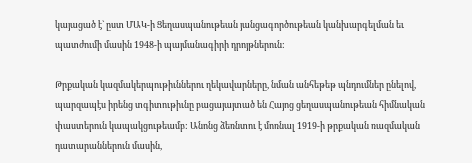կայացած է` ըստ ՄԱԿ-ի Ցեղասպանութեան յանցագործութեան կանխարգելման եւ պատժումի մասին 1948-ի պայմանագիրի դրոյթներուն:

Թրքական կազմակերպութիւններու ղեկավարները, նման անհեթեթ պնդումներ ընելով, պարզապէս իրենց տգիտութիւնը բացայայտած են Հայոց ցեղասպանութեան հիմնական փաստերուն կապակցութեամբ: Անոնց ձեռնտու է մոռնալ 1919-ի թրքական ռազմական դատարաններուն մասին,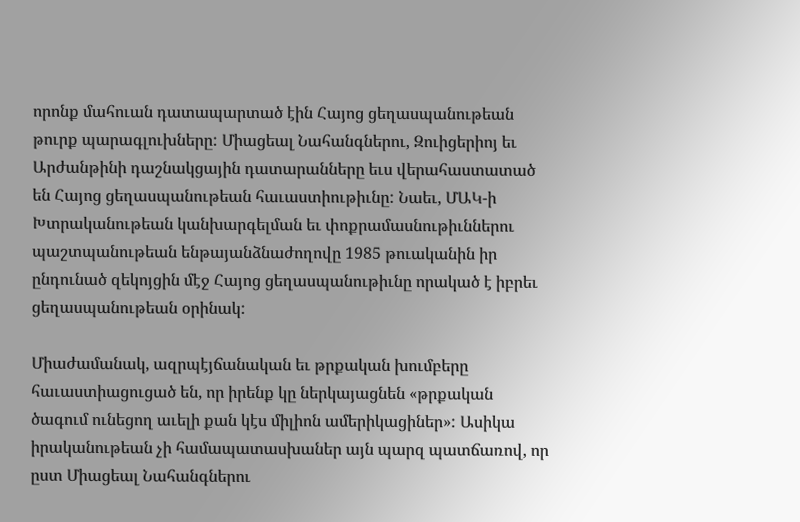որոնք մահուան դատապարտած էին Հայոց ցեղասպանութեան թուրք պարագլուխները: Միացեալ Նահանգներու, Զուիցերիոյ եւ Արժանթինի դաշնակցային դատարանները եւս վերահաստատած են Հայոց ցեղասպանութեան հաւաստիութիւնը: Նաեւ, ՄԱԿ-ի Խտրականութեան կանխարգելման եւ փոքրամասնութիւններու պաշտպանութեան ենթայանձնաժողովը 1985 թուականին իր ընդունած զեկոյցին մէջ Հայոց ցեղասպանութիւնը որակած է իբրեւ ցեղասպանութեան օրինակ:

Միաժամանակ, ազրպէյճանական եւ թրքական խումբերը հաւաստիացուցած են, որ իրենք կը ներկայացնեն «թրքական ծագում ունեցող աւելի քան կէս միլիոն ամերիկացիներ»: Ասիկա իրականութեան չի համապատասխաներ այն պարզ պատճառով, որ ըստ Միացեալ Նահանգներու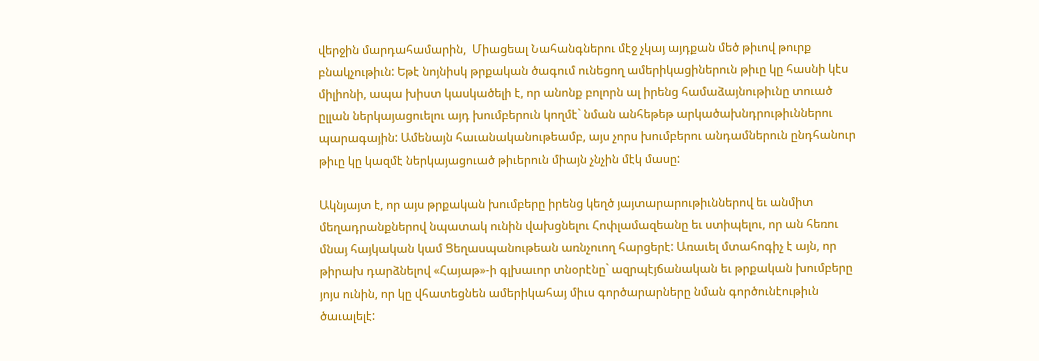վերջին մարդահամարին,  Միացեալ Նահանգներու մէջ չկայ այդքան մեծ թիւով թուրք բնակչութիւն: Եթէ նոյնիսկ թրքական ծագում ունեցող ամերիկացիներուն թիւը կը հասնի կէս միլիոնի, ապա խիստ կասկածելի է, որ անոնք բոլորն ալ իրենց համաձայնութիւնը տուած ըլլան ներկայացուելու այդ խումբերուն կողմէ` նման անհեթեթ արկածախնդրութիւններու պարագային: Ամենայն հաւանականութեամբ, այս չորս խումբերու անդամներուն ընդհանուր թիւը կը կազմէ ներկայացուած թիւերուն միայն չնչին մէկ մասը:

Ակնյայտ է, որ այս թրքական խումբերը իրենց կեղծ յայտարարութիւններով եւ անմիտ մեղադրանքներով նպատակ ունին վախցնելու Հոփլամազեանը եւ ստիպելու, որ ան հեռու մնայ հայկական կամ Ցեղասպանութեան առնչուող հարցերէ: Առաւել մտահոգիչ է այն, որ թիրախ դարձնելով «Հայաթ»-ի գլխաւոր տնօրէնը` ազրպէյճանական եւ թրքական խումբերը յոյս ունին, որ կը վհատեցնեն ամերիկահայ միւս գործարարները նման գործունէութիւն ծաւալելէ: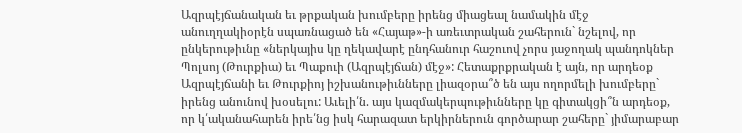Ազրպէյճանական եւ թրքական խումբերը իրենց միացեալ նամակին մէջ անուղղակիօրէն սպառնացած են «Հայաթ»-ի առեւտրական շահերուն` նշելով, որ ընկերութիւնը «ներկայիս կը ղեկավարէ ընդհանուր հաշուով չորս յաջողակ պանդոկներ Պոլսոյ (Թուրքիա) եւ Պաքուի (Ազրպէյճան) մէջ»: Հետաքրքրական է այն, որ արդեօք Ազրպէյճանի եւ Թուրքիոյ իշխանութիւնները լիազօրա՞ծ են այս ողորմելի խումբերը` իրենց անունով խօսելու: Աւելի՛ն. այս կազմակերպութիւնները կը գիտակցի՞ն արդեօք, որ կ՛ականահարեն իրե՛նց իսկ հարազատ երկիրներուն գործարար շահերը` յիմարաբար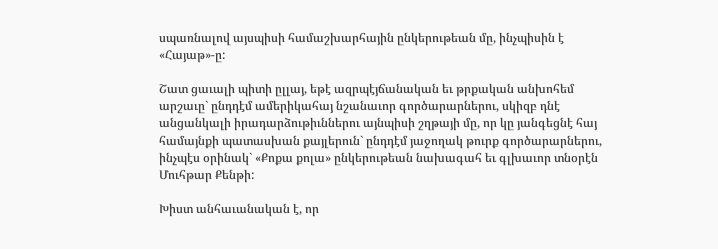սպառնալով այսպիսի համաշխարհային ընկերութեան մը, ինչպիսին է «Հայաթ»-ը:

Շատ ցաւալի պիտի ըլլայ, եթէ ազրպէյճանական եւ թրքական անխոհեմ արշաւը` ընդդէմ ամերիկահայ նշանաւոր գործարարներու, սկիզբ դնէ անցանկալի իրադարձութիւններու այնպիսի շղթայի մը, որ կը յանգեցնէ հայ համայնքի պատասխան քայլերուն` ընդդէմ յաջողակ թուրք գործարարներու, ինչպէս օրինակ` «Քոքա քոլա» ընկերութեան նախագահ եւ գլխաւոր տնօրէն Մուհթար Քենթի:

Խիստ անհաւանական է, որ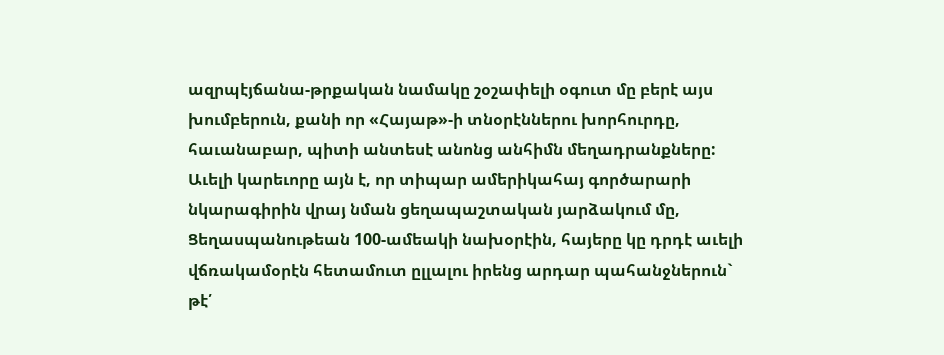ազրպէյճանա-թրքական նամակը շօշափելի օգուտ մը բերէ այս խումբերուն, քանի որ «Հայաթ»-ի տնօրէններու խորհուրդը, հաւանաբար, պիտի անտեսէ անոնց անհիմն մեղադրանքները: Աւելի կարեւորը այն է, որ տիպար ամերիկահայ գործարարի նկարագիրին վրայ նման ցեղապաշտական յարձակում մը, Ցեղասպանութեան 100-ամեակի նախօրէին, հայերը կը դրդէ աւելի վճռակամօրէն հետամուտ ըլլալու իրենց արդար պահանջներուն` թէ՛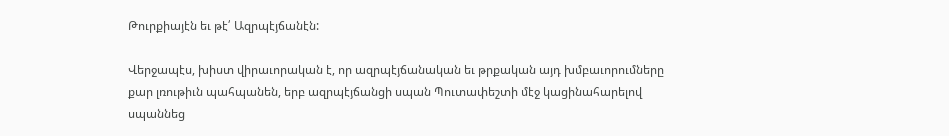Թուրքիայէն եւ թէ՛ Ազրպէյճանէն:

Վերջապէս, խիստ վիրաւորական է, որ ազրպէյճանական եւ թրքական այդ խմբաւորումները քար լռութիւն պահպանեն, երբ ազրպէյճանցի սպան Պուտափեշտի մէջ կացինահարելով սպաննեց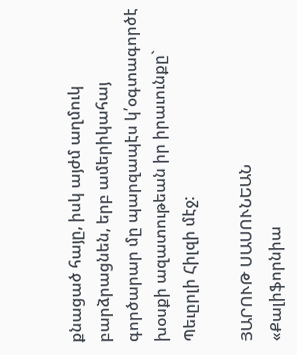քնացած հայը, իսկ այժմ աղմուկ բարձրացնեն, երբ ամերիկահայ գործարար մը պարզապէս կ՛օգտագործէ խօսքի ազատութեան իր իրաւունքը` Պեւըրլի Հիլզի մէջ:

ՅԱՐՈՒԹ ՍԱՍՈՒՆԵԱՆ
«Քալիֆորնիա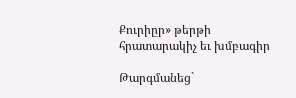Քուրիըր» թերթի
հրատարակիչ եւ խմբագիր

Թարգմանեց`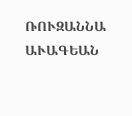ՌՈՒԶԱՆՆԱ ԱՒԱԳԵԱՆ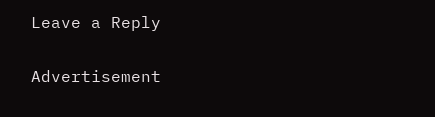Leave a Reply

Advertisement